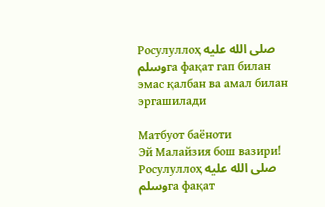Росулуллоҳ صلى الله عليه وسلمга фақат гап билан эмас қалбан ва амал билан эргашилади

Матбуот баёноти
Эй Малайзия бош вазири!
Росулуллоҳ صلى الله عليه وسلمга фақат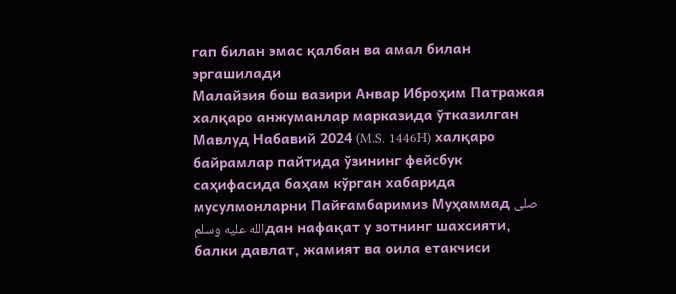гап билан эмас қалбан ва амал билан эргашилади
Малайзия бош вазири Анвар Иброҳим Патражая халқаро анжуманлар марказида ўтказилган Мавлуд Набавий 2024 (M.S. 1446H) халқаро байрамлар пайтида ўзининг фейсбук саҳифасида баҳам кўрган хабарида мусулмонларни Пайғамбаримиз Муҳаммад صلى الله عليه وسلمдан нафақат у зотнинг шахсияти, балки давлат, жамият ва оила етакчиси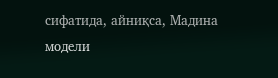сифатида, айниқса, Мадина модели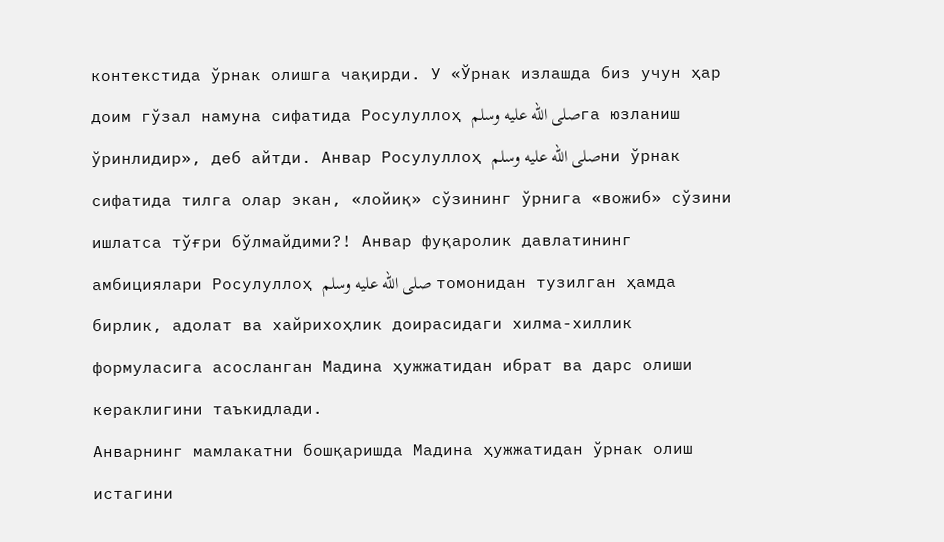контекстида ўрнак олишга чақирди. У «Ўрнак излашда биз учун ҳар доим гўзал намуна сифатида Росулуллоҳ صلى الله عليه وسلمга юзланиш ўринлидир», деб айтди. Анвар Росулуллоҳ صلى الله عليه وسلمни ўрнак сифатида тилга олар экан, «лойиқ» сўзининг ўрнига «вожиб» сўзини ишлатса тўғри бўлмайдими?! Анвар фуқаролик давлатининг амбициялари Росулуллоҳ صلى الله عليه وسلم томонидан тузилган ҳамда бирлик, адолат ва хайрихоҳлик доирасидаги хилма-хиллик формуласига асосланган Мадина ҳужжатидан ибрат ва дарс олиши кераклигини таъкидлади.
Анварнинг мамлакатни бошқаришда Мадина ҳужжатидан ўрнак олиш истагини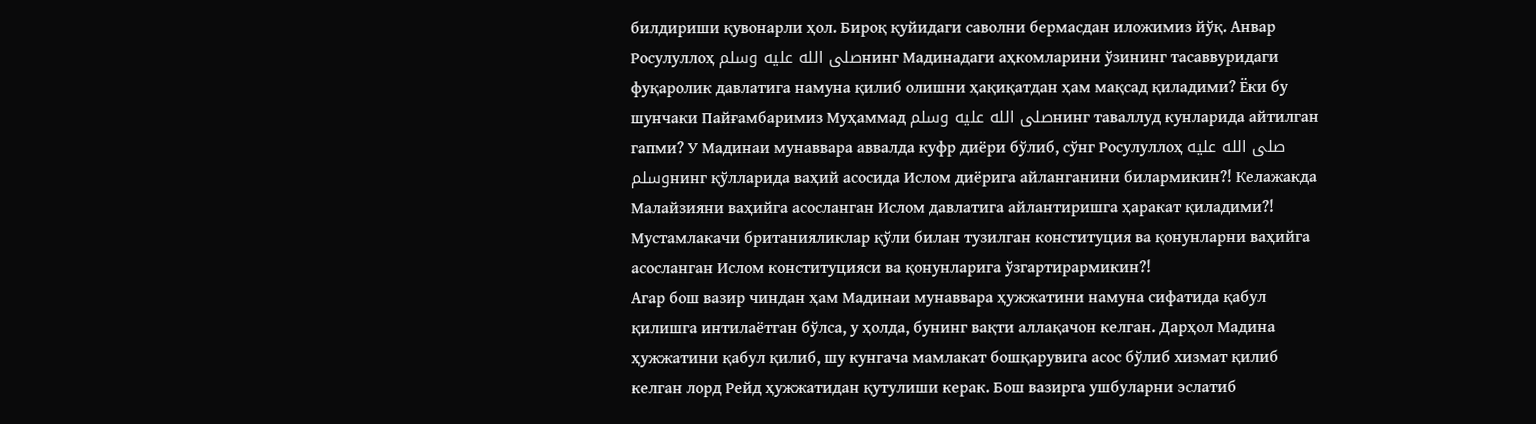билдириши қувонарли ҳол. Бироқ қуйидаги саволни бермасдан иложимиз йўқ. Анвар Росулуллоҳ صلى الله عليه وسلمнинг Мадинадаги аҳкомларини ўзининг тасаввуридаги фуқаролик давлатига намуна қилиб олишни ҳақиқатдан ҳам мақсад қиладими? Ёки бу шунчаки Пайғамбаримиз Муҳаммад صلى الله عليه وسلمнинг таваллуд кунларида айтилган гапми? У Мадинаи мунаввара аввалда куфр диёри бўлиб, сўнг Росулуллоҳ صلى الله عليه وسلمнинг қўлларида ваҳий асосида Ислом диёрига айланганини билармикин?! Келажакда Малайзияни ваҳийга асосланган Ислом давлатига айлантиришга ҳаракат қиладими?! Мустамлакачи британияликлар қўли билан тузилган конституция ва қонунларни ваҳийга асосланган Ислом конституцияси ва қонунларига ўзгартирармикин?!
Агар бош вазир чиндан ҳам Мадинаи мунаввара ҳужжатини намуна сифатида қабул қилишга интилаётган бўлса, у ҳолда, бунинг вақти аллақачон келган. Дарҳол Мадина ҳужжатини қабул қилиб, шу кунгача мамлакат бошқарувига асос бўлиб хизмат қилиб келган лорд Рейд ҳужжатидан қутулиши керак. Бош вазирга ушбуларни эслатиб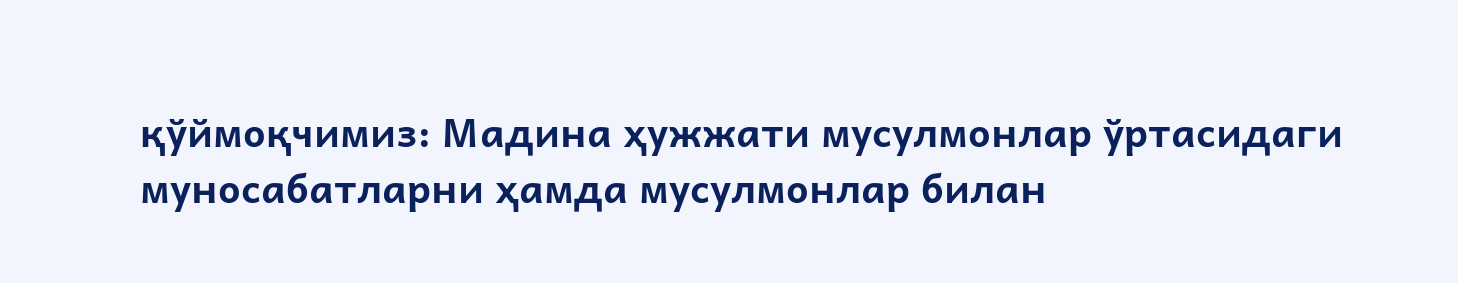қўймоқчимиз: Мадина ҳужжати мусулмонлар ўртасидаги муносабатларни ҳамда мусулмонлар билан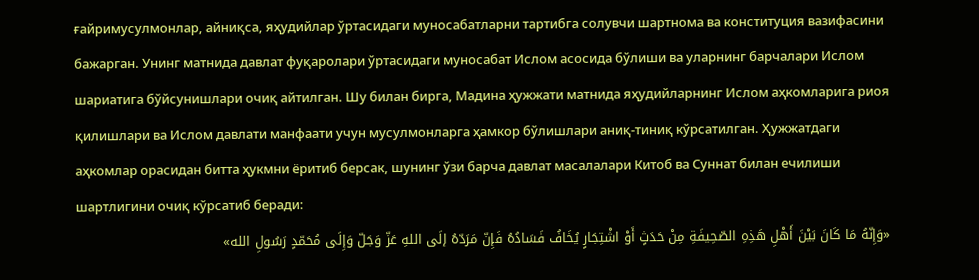ғайримусулмонлар, айниқса, яҳудийлар ўртасидаги муносабатларни тартибга солувчи шартнома ва конституция вазифасини бажарган. Унинг матнида давлат фуқаролари ўртасидаги муносабат Ислом асосида бўлиши ва уларнинг барчалари Ислом шариатига бўйсунишлари очиқ айтилган. Шу билан бирга, Мадина ҳужжати матнида яҳудийларнинг Ислом аҳкомларига риоя қилишлари ва Ислом давлати манфаати учун мусулмонларга ҳамкор бўлишлари аниқ-тиниқ кўрсатилган. Ҳужжатдаги аҳкомлар орасидан битта ҳукмни ёритиб берсак, шунинг ўзи барча давлат масалалари Китоб ва Суннат билан ечилиши шартлигини очиқ кўрсатиб беради:
«وَإِنّهُ مَا كَانَ بَيْنَ أَهْلِ هَذِهِ الصّحِيفَةِ مِنْ حَدَثٍ أَوْ اشْتِجَارٍ يُخَافُ فَسَادُهُ فَإِنّ مَرَدّهُ إلَى اللهِ عَزّ وَجَلّ وَإِلَى مُحَمّدٍ رَسُولِ الله»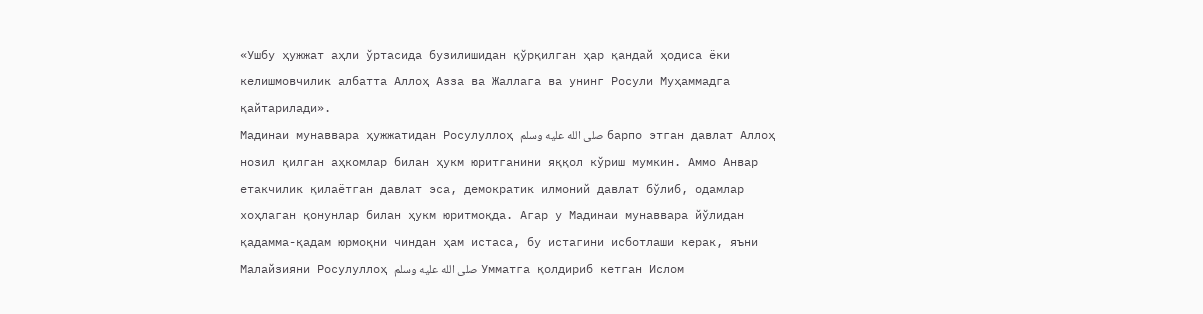«Ушбу ҳужжат аҳли ўртасида бузилишидан қўрқилган ҳар қандай ҳодиса ёки келишмовчилик албатта Аллоҳ Азза ва Жаллага ва унинг Росули Муҳаммадга қайтарилади».
Мадинаи мунаввара ҳужжатидан Росулуллоҳ صلى الله عليه وسلم барпо этган давлат Аллоҳ нозил қилган аҳкомлар билан ҳукм юритганини яққол кўриш мумкин. Аммо Анвар етакчилик қилаётган давлат эса, демократик илмоний давлат бўлиб, одамлар хоҳлаган қонунлар билан ҳукм юритмоқда. Агар у Мадинаи мунаввара йўлидан қадамма-қадам юрмоқни чиндан ҳам истаса, бу истагини исботлаши керак, яъни Малайзияни Росулуллоҳ صلى الله عليه وسلم Умматга қолдириб кетган Ислом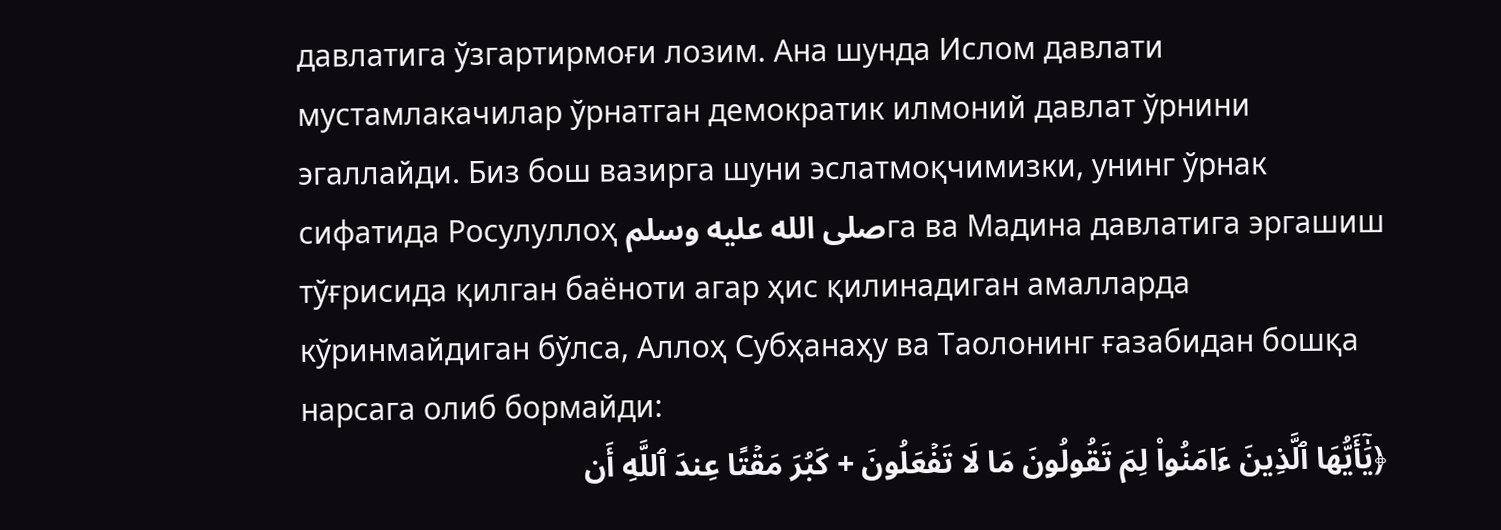давлатига ўзгартирмоғи лозим. Ана шунда Ислом давлати мустамлакачилар ўрнатган демократик илмоний давлат ўрнини эгаллайди. Биз бош вазирга шуни эслатмоқчимизки, унинг ўрнак сифатида Росулуллоҳ صلى الله عليه وسلمга ва Мадина давлатига эргашиш тўғрисида қилган баёноти агар ҳис қилинадиган амалларда кўринмайдиган бўлса, Аллоҳ Субҳанаҳу ва Таолонинг ғазабидан бошқа нарсага олиб бормайди:
﴿يَٰٓأَيُّهَا ٱلَّذِينَ ءَامَنُواْ لِمَ تَقُولُونَ مَا لَا تَفۡعَلُونَ + كَبُرَ مَقۡتًا عِندَ ٱللَّهِ أَن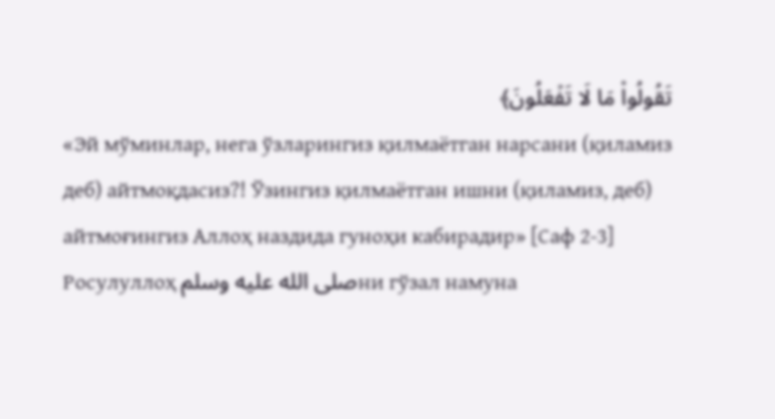تَقُولُواْ مَا لَا تَفۡعَلُونَ﴾
«Эй мўминлар, нега ўзларингиз қилмаётган нарсани (қиламиз деб) айтмоқдасиз?! Ўзингиз қилмаётган ишни (қиламиз, деб) айтмоғингиз Аллоҳ наздида гуноҳи кабирадир» [Саф 2-3]
Росулуллоҳ صلى الله عليه وسلمни гўзал намуна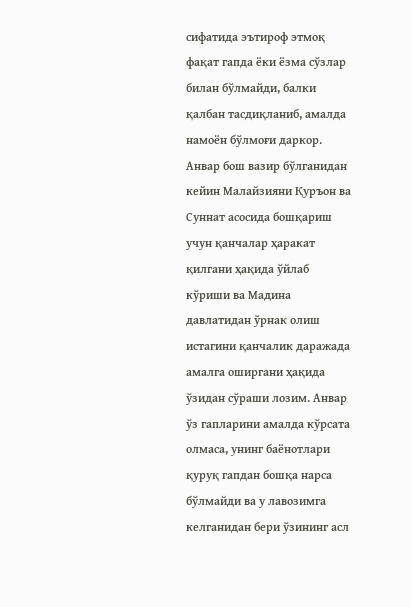сифатида эътироф этмоқ фақат гапда ёки ёзма сўзлар билан бўлмайди, балки қалбан тасдиқланиб, амалда намоён бўлмоғи даркор. Анвар бош вазир бўлганидан кейин Малайзияни Қуръон ва Суннат асосида бошқариш учун қанчалар ҳаракат қилгани ҳақида ўйлаб кўриши ва Мадина давлатидан ўрнак олиш истагини қанчалик даражада амалга оширгани ҳақида ўзидан сўраши лозим. Анвар ўз гапларини амалда кўрсата олмаса, унинг баёнотлари қуруқ гапдан бошқа нарса бўлмайди ва у лавозимга келганидан бери ўзининг асл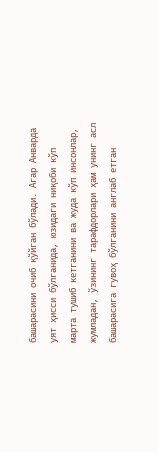башарасини очиб қўйган бўлади. Агар Анварда уят ҳисси бўлганида, юзидаги ниқоби кўп марта тушиб кетганини ва жуда кўп инсонлар, жумладан, ўзининг тарафдорлари ҳам унинг асл башарасига гувоҳ бўлганини англаб етган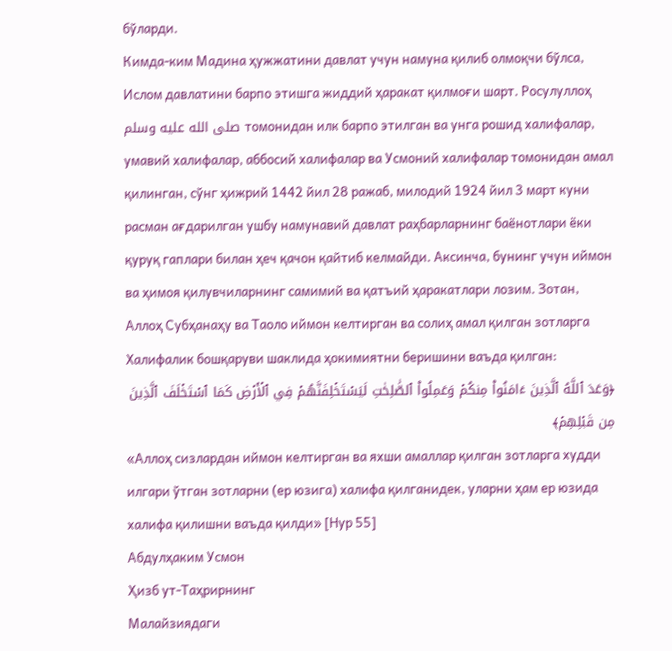бўларди.
Кимда-ким Мадина ҳужжатини давлат учун намуна қилиб олмоқчи бўлса, Ислом давлатини барпо этишга жиддий ҳаракат қилмоғи шарт. Росулуллоҳ صلى الله عليه وسلم томонидан илк барпо этилган ва унга рошид халифалар, умавий халифалар, аббосий халифалар ва Усмоний халифалар томонидан амал қилинган, сўнг ҳижрий 1442 йил 28 ражаб, милодий 1924 йил 3 март куни расман ағдарилган ушбу намунавий давлат раҳбарларнинг баёнотлари ёки қуруқ гаплари билан ҳеч қачон қайтиб келмайди. Аксинча, бунинг учун иймон ва ҳимоя қилувчиларнинг самимий ва қатъий ҳаракатлари лозим. Зотан, Аллоҳ Субҳанаҳу ва Таоло иймон келтирган ва солиҳ амал қилган зотларга Халифалик бошқаруви шаклида ҳокимиятни беришини ваъда қилган:
﴿وَعَدَ ٱللَّهُ ٱلَّذِينَ ءَامَنُواْ مِنكُمۡ وَعَمِلُواْ ٱلصَّٰلِحَٰتِ لَيَسۡتَخۡلِفَنَّهُمۡ فِي ٱلۡأَرۡضِ كَمَا ٱسۡتَخۡلَفَ ٱلَّذِينَ مِن قَبۡلِهِمۡ﴾
«Аллоҳ сизлардан иймон келтирган ва яхши амаллар қилган зотларга худди илгари ўтган зотларни (ер юзига) халифа қилганидек, уларни ҳам ер юзида халифа қилишни ваъда қилди» [Нур 55]
Абдулҳаким Усмон
Ҳизб ут-Таҳрирнинг
Малайзиядаги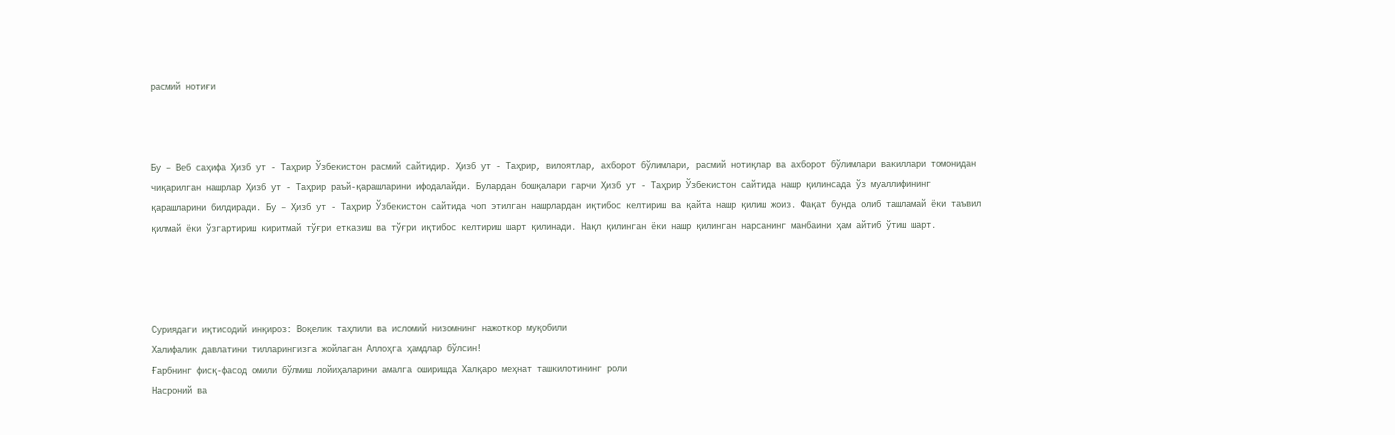расмий нотиғи



Бу – Веб саҳифа Ҳизб ут - Таҳрир Ўзбекистон расмий сайтидир. Ҳизб ут - Таҳрир, вилоятлар, ахборот бўлимлари, расмий нотиқлар ва ахборот бўлимлари вакиллари томонидан чиқарилган нашрлар Ҳизб ут - Таҳрир раъй-қарашларини ифодалайди. Булардан бошқалари гарчи Ҳизб ут - Таҳрир Ўзбекистон сайтида нашр қилинсада ўз муаллифининг қарашларини билдиради. Бу – Ҳизб ут - Таҳрир Ўзбекистон сайтида чоп этилган нашрлардан иқтибос келтириш ва қайта нашр қилиш жоиз. Фақат бунда олиб ташламай ёки таъвил қилмай ёки ўзгартириш киритмай тўғри етказиш ва тўғри иқтибос келтириш шарт қилинади. Нақл қилинган ёки нашр қилинган нарсанинг манбаини ҳам айтиб ўтиш шарт.




Суриядаги иқтисодий инқироз: Воқелик таҳлили ва исломий низомнинг нажоткор муқобили
Халифалик давлатини тилларингизга жойлаган Аллоҳга ҳамдлар бўлсин!
Ғарбнинг фисқ-фасод омили бўлмиш лойиҳаларини амалга оширишда Халқаро меҳнат ташкилотининг роли
Насроний ва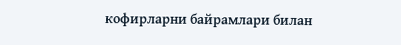кофирларни байрамлари билан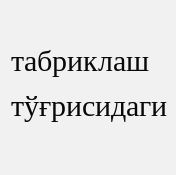табриклаш тўғрисидаги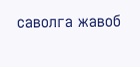саволга жавоб